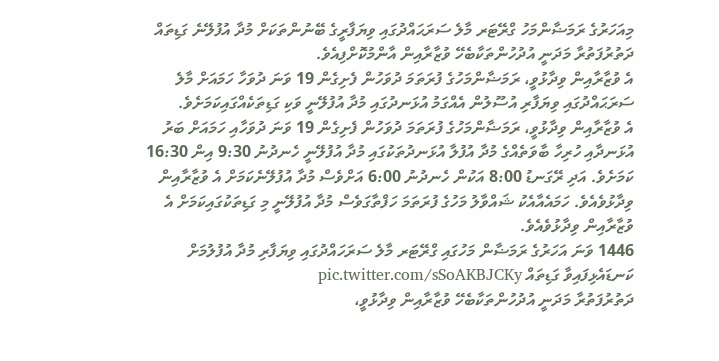މިއަހަރުގެ ރަމަޟާންމަހު ގްރޭޓަރ މާލެ ސަރަޙައްދުގައި ވިޔަފާރީގެ ބޭނުންތަކަށް މުދާ އުފުލޭނެ ގަޑިތައް ދަތުރުފަތުރާ މަދަނީ އުދުހުންތަކާބެހޭ ވުޒާރާއިން އާންމުކޮށްފިއެވެ.
އެ ވުޒާރާއިން ވިދާޅުވީ، ރަމަޟާންމަހުގެ ފުރަތަމަ ދުވަހުން ފެށިގެން 19 ވަނަ ދުވަހާ ހަމައަށް މާލެ ސަރަޙައްދުގައި ވިޔަފާރި އުސޫލުން އެއްގަމު އުޅަނދުގައި މުދާ އުފުލޭނީ ވަކި ގަޑިތަކެއްގައިކަމަށެވެ.
އެ ވުޒާރާއިން ވިދާޅުވީ، ރަމަޟާންމަހުގެ ފުރަތަމަ ދުވަހުން ފެށިގެން 19 ވަނަ ދުވަހާއި ހަމައަށް ބަރު އުޅަނދާއި ހުރިހާ ބާވަތެއްގެ މުދާ އުފުލާ އުޅަނދުތަކުގައި މުދާ އުފުލޭނީ ހެނދުނު 9:30 އިން 16:30 ކަމަށެވެ. އަދި ރޭގަނޑު 8:00 އަކުން ހެނދުނު 6:00 އަށްވެސް މުދާ އުފުލޭނެކަމަށް އެ ވުޒާރާއިން ވިދާޅުވެއެވެ. ހަމައެއާއެކު ޝައްވާލު މަހުގެ ފުރަތަމަ ހަފްތާގަވެސް މުދާ އުފުލޭނީ މި ގަޑިތަކުގައިކަމަށް އެ ވުޒާރާއިން ވިދާޅުވެއެވެ.
1446 ވަނަ އަހަރުގެ ރަމަޟާން މަހުގައި ގްރޭޓަރ މާލެ ސަރަހައްދުގައި ވިޔަފާރި މުދާ އުފުލުމަށް ކަނޑައެޅިފައިވާ ގަޑިތައް pic.twitter.com/sSoAKBJCKy
ދަތުރުފަތުރާ މަދަނީ އުދުހުންތަކާބެހޭ ވުޒާރާއިން ވިދާޅުވީ،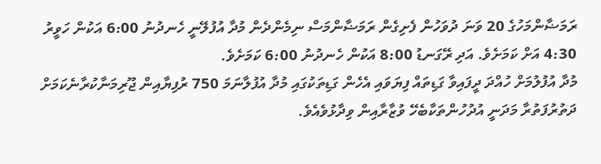ރަމަޟާންމަހުގެ 20 ވަނަ ދުވަހުން ފެށިގެން ރަމަޟާންމަސް ނިމެންދެން މުދާ އުފުލޭނީ ހެނދުނު 6:00 އަކުން ހަވީރު 4:30 އަށް ކަމަށެވެ. އަދި ރޭގަނޑު 8:00 އަކުން ހެނދުނު 6:00 ކަމަށެވެ.
މުދާ އުފުލުމަށް ހުއްދަ ދީފައިވާ ގަޑިތައް ފިޔަވައި އެހެން ގަޑިތަކުގައި މުދާ އުފުލާނަމަ 750 ރުފިޔާއިން ޖޫރިމަނާކުރާނެކަމަށް ދަތުރުފަތުރާ މަދަނީ އުދުހުންތަކާބެހޭ ވުޒާރާއިން ވިދާޅުވެއެވެ.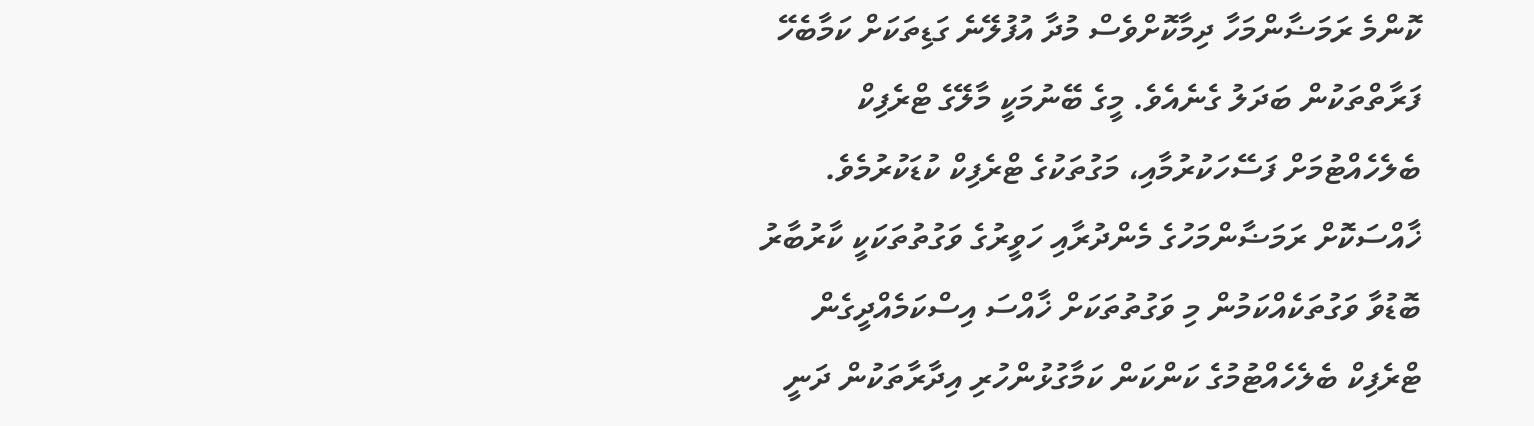ކޮންމެ ރަމަޟާންމަހާ ދިމާކޮށްވެސް މުދާ އުފުލޭނެ ގަޑިތަކަށް ކަމާބެހޭ ފަރާތްތަކުން ބަދަލު ގެނެއެވެ. މީގެ ބޭނުމަކީ މާލޭގެ ޓްރެފިކް ބެލެހެއްޓުމަށް ފަސޭހަކުރުމާއި، މަގުތަކުގެ ޓްރެފިކް ކުޑަކުރުމެވެ. ޚާއްސަކޮށް ރަމަޟާންމަހުގެ މެންދުރާއި ހަވީރުގެ ވަގުތުތަކަކީ ކާރުބާރު ބޮޑުވާ ވަގުތަކެއްކަމުން މި ވަގުތުތަކަށް ޚާއްސަ އިސްކަމެއްދީގެން ޓްރެފިކް ބެލެހެއްޓުމުގެ ކަންކަން ކަމާގުޅުންހުރި އިދާރާތަކުން ދަނީ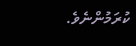ކުރަމުންނެވެ.